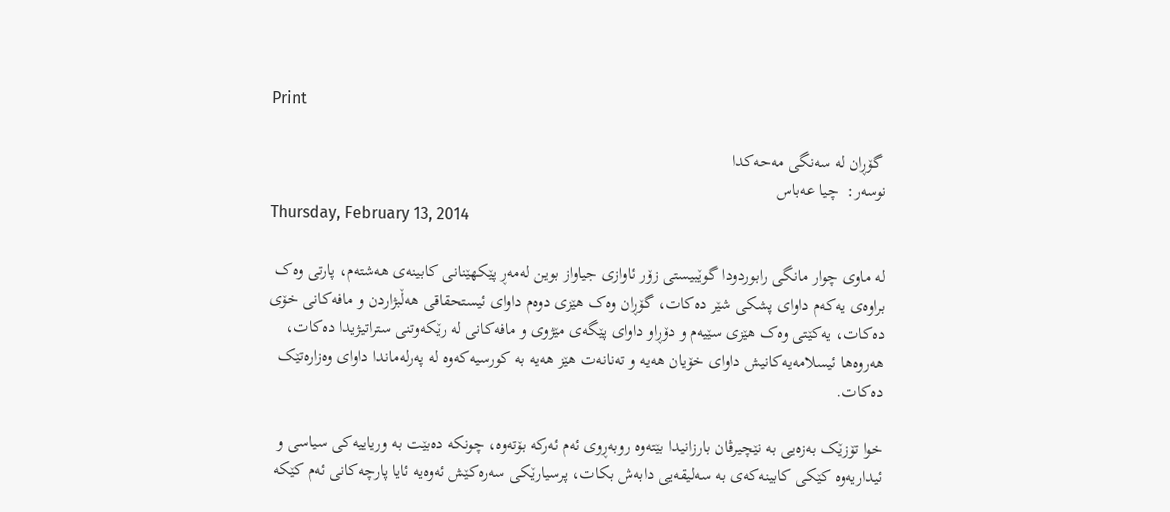Print

 گۆڕان له‌ سه‌نگی مه‌حه‌کدا
نوسه‌ر:  چیا عه‌باس
Thursday, February 13, 2014

له‌ ماوی چوار مانگی رابوردودا گوێبیستی زۆر ئاوازی جیاواز بوین له‌مه‌ڕ پێکهێنانی کابینه‌ی هه‌شته‌م، پارتی وه‌ک براوه‌ی یه‌که‌م داوای پشکی شێر ده‌کات، گۆڕان وه‌ک هێزی دوه‌م داوای ئیستحقاقی هه‌ڵبژاردن و مافه‌کانی خۆی‌ ده‌کات، یه‌کێتی وه‌ک هێزی سێیه‌م و دۆڕاو داوای پێگه‌ی مێژوی و مافه‌کانی له‌ رێکه‌وتنی ستراتیژیدا ده‌کات، هه‌روه‌ها ئیسلامه‌یه‌کانیش داوای خۆیان هه‌یه‌ و ته‌نانه‌ت هێز هه‌یه‌ به‌ کورسیه‌که‌وه‌ له‌ په‌رله‌ماندا داوای وه‌زاره‌تێک ده‌کات.

خوا تۆزێک به‌زه‌یی به‌ نێچیرڤان بارزانیدا بێته‌وه‌ روبه‌ڕوی ئه‌م ئه‌رکه‌ بۆته‌وه، چونکه‌ ده‌بێت به‌ وریاییه‌کی‌ سیاسی و ئیداریه‌وه‌‌ کێکی کابینه‌که‌ی به‌ سه‌لیقه‌یی دابه‌ش بکات، پرسیارێکی سه‌ره‌کێش ئه‌وه‌یه‌ ئایا پارچه‌کانی ئه‌م كێکه‌‌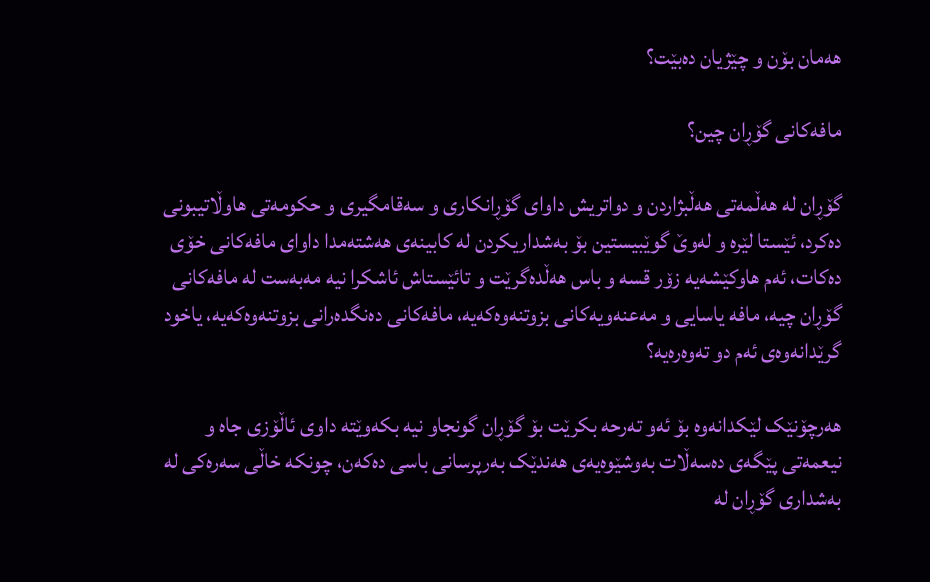هه‌مان بۆن و چێژیان ده‌بێت؟

مافه‌کانی گۆڕان چین؟

گۆڕان له‌ هه‌ڵمه‌تی هه‌ڵبژاردن و دواتریش داوای گۆڕانکاری و سه‌قامگیری و حکومه‌تی هاوڵاتیبونی ده‌کرد، ئێستا لێره‌ و له‌وێ گوێبیستین بۆ به‌شداریکردن له‌ کابینه‌ی هه‌شته‌مدا داوای مافه‌کانی خۆی ده‌کات، ئه‌م هاوکێشه‌یه‌ زۆر قسه‌ و باس هه‌ڵده‌گرێت و تائێستاش ئاشکرا نیه‌ مه‌به‌ست له‌ مافه‌کانی گۆڕان چیه، ‌مافه‌ یاسایی و مه‌عنه‌ویه‌کانی بزوتنه‌وه‌که‌یه‌، مافه‌کانی ده‌نگده‌رانی بزوتنه‌وه‌که‌یه، یاخود گرێدانه‌وه‌ی ئه‌م دو ته‌وه‌ره‌یه‌؟‌‌

هه‌رچۆنێک لێکدانه‌وه‌ بۆ ئه‌و ته‌رحه‌ بکرێت بۆ گۆڕان گونجاو نیه‌ بکه‌وێته‌ داوی ئاڵۆزی جاه‌ و نیعمه‌تی پێگه‌ی ده‌سه‌ڵات به‌وشێوه‌یه‌ی هه‌ندێک به‌رپرسانی باسی ده‌که‌ن، چونکه‌ خاڵی سه‌ره‌کی له‌ به‌شداری گۆڕان له‌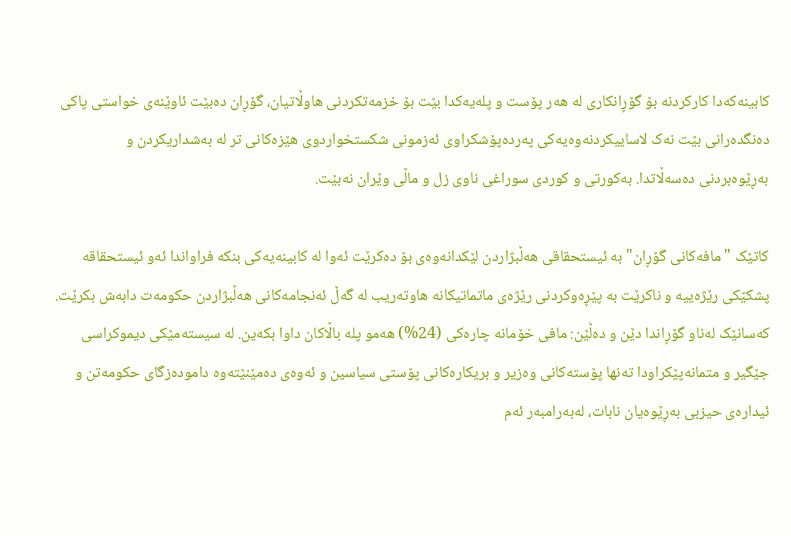کابینه‌که‌دا کارکردنه‌ بۆ گۆڕانکاری له‌ هه‌ر پۆست و پله‌یه‌کدا بێت بۆ خزمه‌تکردنی هاوڵاتیان، گۆڕان ده‌بێت ئاوێنه‌ی خواستی پاکی ده‌نگده‌رانی بێت نه‌ک لاساییکردنه‌وه‌یه‌کی په‌رده‌پۆشکراوی ئه‌زمونی شکستخواردوی هێزه‌کانی تر له‌ به‌شداریکردن و به‌ڕێوه‌بردنی ده‌سه‌ڵاتدا. به‌کورتی و کوردی سوراغی ناوی زل و ماڵی وێران نه‌بێت.

کاتێک "مافه‌کانی گۆڕان" به‌ ئیستحقاقی هه‌ڵبژاردن لێکدانه‌وه‌ی بۆ ده‌کرێت ئه‌وا له‌ کابینه‌یه‌کی بنکه‌ فراواندا ئه‌و ئیستحقاقه‌ پشکێکی رێژه‌ییه‌ و ناکرێت به‌ پێڕه‌وکردنی رێژه‌ی ماتماتیکانه‌ هاوته‌ریب له‌ گه‌ڵ ئه‌نجامه‌کانی هه‌ڵبژاردن حکومه‌ت دابه‌ش بکرێت. که‌سانێک له‌ناو گۆڕاندا دێن و ده‌ڵێن: مافی خۆمانه‌ چاره‌کی (24%) هه‌مو پله‌ باڵاکان داوا بکه‌ین. له‌ سیسته‌مێکی دیموکراسی جێگیر و متمانه‌پێکراودا ته‌نها پۆسته‌کانی وه‌زیر و بریکاره‌کانی پۆستی سیاسین و ئه‌وه‌ی ده‌مێنێته‌وه‌ داموده‌زگای حکومه‌تن و ئیداره‌ی حیزبی به‌ڕێوه‌یان نابات، له‌به‌رامبه‌ر ئه‌م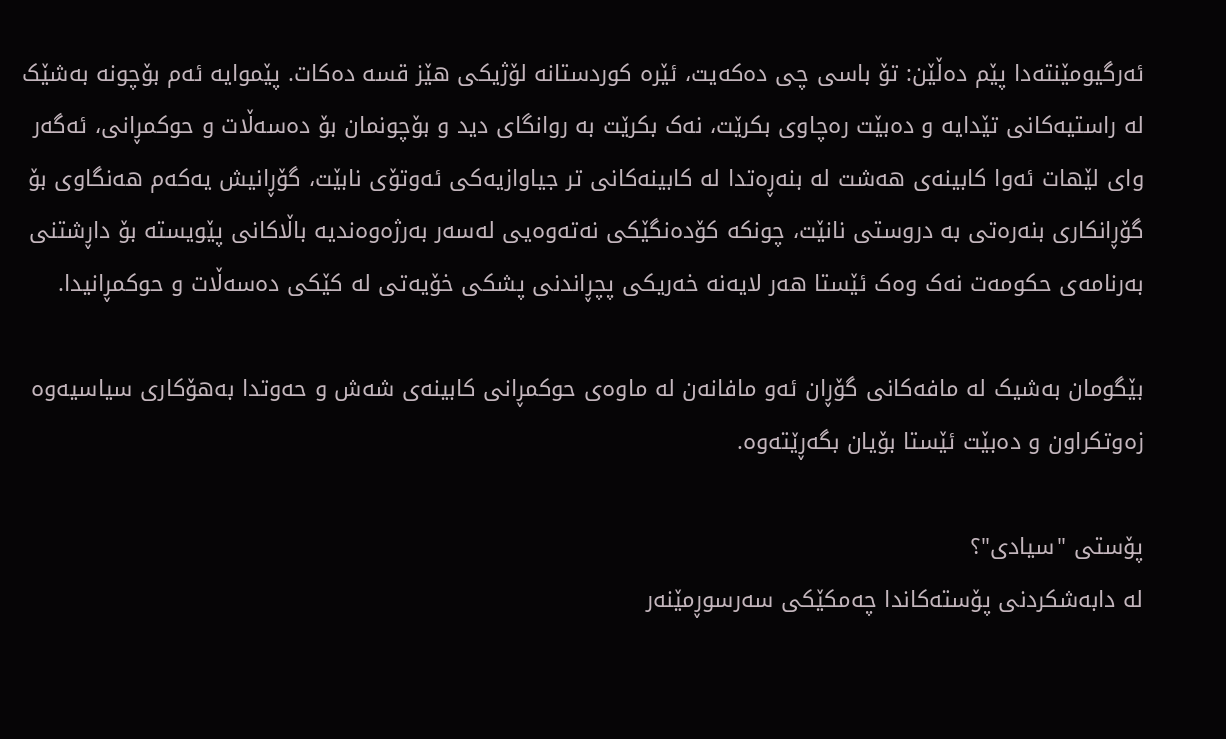ئه‌رگیومێنته‌دا پێم ده‌ڵێن: تۆ باسی چی ده‌که‌یت، ئێره‌ کوردستانه‌ لۆژیکی هێز قسه‌ ده‌کات. پێموایه‌ ئه‌م بۆچونه‌ به‌شێک له‌ راستیه‌کانی تێدایه‌ و ده‌بێت ره‌چاوی بکرێت، نه‌ک بکرێت به‌ روانگای دید و بۆچونمان بۆ ده‌سه‌ڵات و حوکمڕانی، ئه‌گه‌ر وای لێهات ئه‌وا کابینه‌ی هه‌شت له‌ بنه‌ڕه‌تدا له‌ کابینه‌کانی تر جیاوازیه‌کی ئه‌وتۆی نابێت، گۆڕانیش یه‌که‌م هه‌نگاوی بۆ گۆڕانکاری بنه‌ره‌تی به‌ دروستی نانێت، چونکه‌ کۆده‌نگێکی نه‌ته‌وه‌یی له‌سه‌ر به‌رژه‌وه‌ندیه‌ باڵاکانی پێویسته‌ بۆ داڕشتنی به‌رنامه‌ی حکومه‌ت نه‌ک وه‌ک ئێستا هه‌ر لایه‌نه‌ خه‌ریکی پچڕاندنی پشکی خۆیه‌تی له‌ کێکی ده‌سه‌ڵات و حوکمڕانیدا.

بێگومان به‌شیک له‌ مافه‌کانی گۆڕان ئه‌و مافانه‌ن له‌ ماوه‌ی حوکمڕانی کابینه‌ی شه‌ش و حه‌وتدا به‌هۆکاری سیاسیه‌وه‌ زه‌وتکراون و ده‌بێت ئێستا بۆیان بگه‌ڕێته‌وه‌.

پۆستی "سیادی"؟
له‌ دابه‌شکردنی پۆسته‌کاندا چه‌مکێکی سه‌رسوڕمێنه‌ر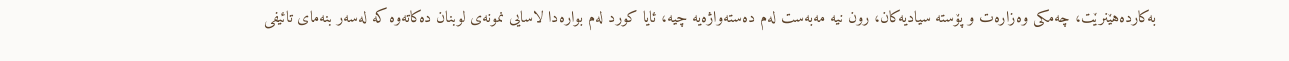به‌کارده‌هێنرێت، چه‌مکی‌ وه‌زاره‌ت و پۆسته‌‌ سیادیه‌کان، رون نیه‌ مه‌به‌ست له‌م ده‌سته‌واژه‌یه‌ چیه‌، ئایا کورد له‌م بواره‌دا لاسایی نمونه‌ی لوبنان ده‌کاته‌وه‌ که‌ له‌سه‌ر بنه‌مای تائیفی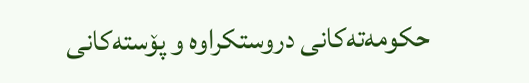حکومه‌ته‌کانی دروستکراوه‌ و پۆسته‌کانی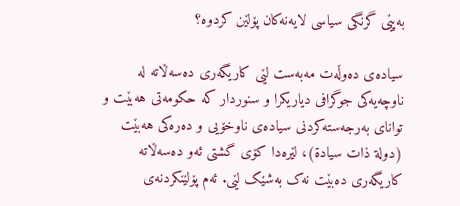به‌پێی گرنگی سیاسی لایه‌نه‌کان پۆلێن کردوه‌؟

سیاده‌ی ده‌وڵه‌ت مه‌به‌ست لێی کاریگه‌ری ده‌سه‌ڵاته‌ له‌ ناوچه‌یه‌کی جوگرافی دیاریکرا و سنوردار که‌ حکومه‌تی هه‌بێت و توانای به‌رجه‌سته‌کردنی سیاده‌ی ناوخۆیی و ده‌ره‌کی هه‌بێت (دولة ذات سیادة)، لێره‌دا کۆی گشتی ئه‌و ده‌سه‌ڵاته‌ کاریگه‌ری ده‌بێت نه‌ک به‌شێک لێی. ئه‌م پۆلێنکردنه‌ی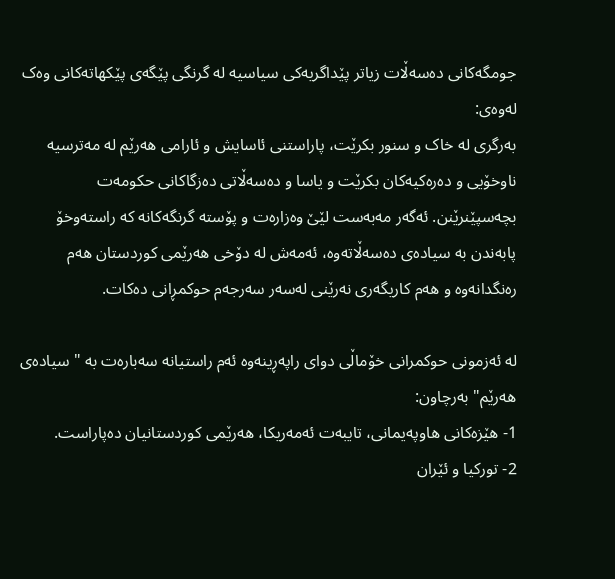جومگه‌کانی ده‌سه‌ڵات زیاتر پێداگریه‌کی سیاسیه‌ له‌ گرنگی پێگه‌ی پێکهاته‌کانی وه‌ک له‌وه‌ی:
به‌رگری له‌ خاک و سنور بکرێت، پاراستنی ئاسایش و ئارامی هه‌رێم له‌ مه‌ترسیه‌ ناوخۆیی و ده‌ره‌کیه‌کان بکرێت و یاسا و ده‌سه‌ڵاتی ده‌زگاکانی حکومه‌ت بچه‌سپێنرێنن. ئه‌گه‌ر مه‌به‌ست لێێ وه‌زاره‌ت و پۆسته‌ گرنگه‌کانه‌ که‌ راسته‌وخۆ پابه‌ندن به‌ سیاده‌ی ده‌سه‌ڵا‌ته‌وه‌، ئه‌مه‌ش له‌ دۆخی هه‌رێمی کوردستان هه‌م ره‌نگدانه‌وه‌ و هه‌م کاریگه‌ری نه‌رێنی له‌سه‌ر سه‌رجه‌م حوکمڕانی ده‌کات.

له‌ ئه‌زمونی حوکمرانی خۆماڵی دوای راپه‌ڕینه‌وه‌ ئه‌م راستیانه‌ سه‌باره‌ت به " سیاده‌ی هه‌رێم" به‌رچاون:
1- هێزه‌کانی هاوپه‌یمانی، تایبه‌ت ئه‌مەریکا، هه‌رێمی کوردستانیان ده‌پاراست.
2- تورکیا و ئێران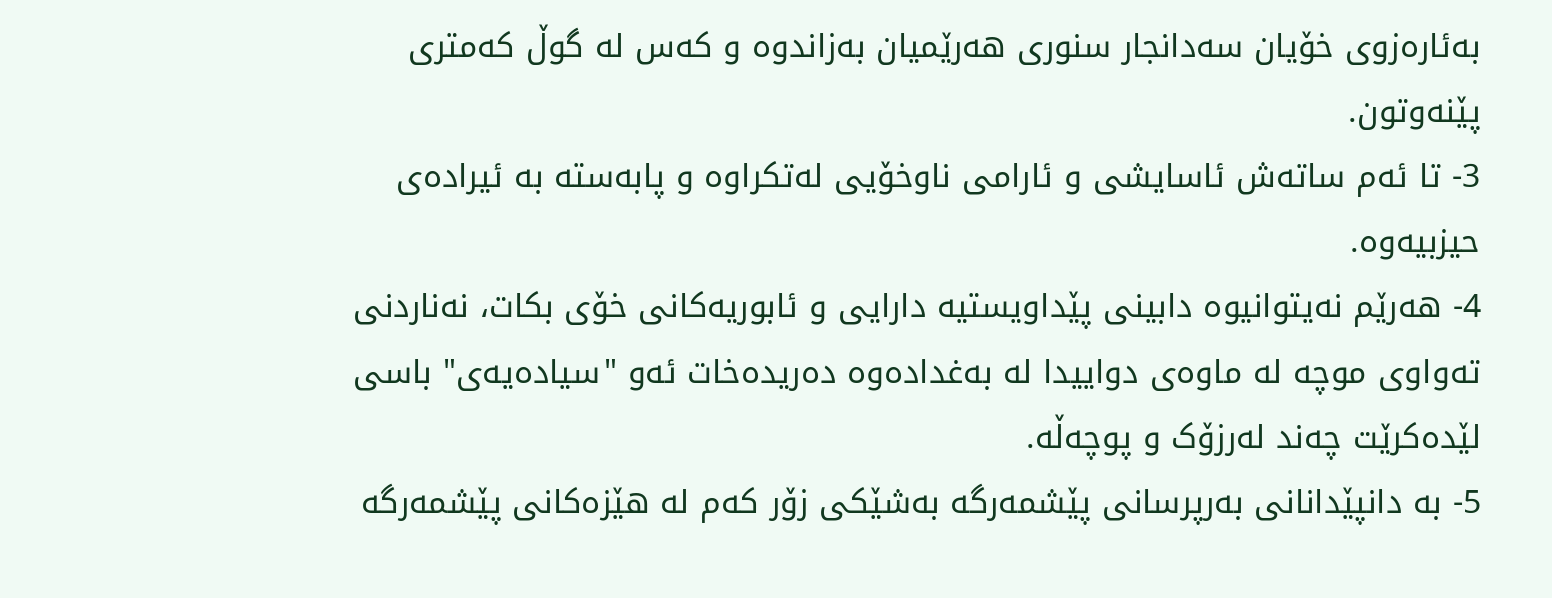به‌ئاره‌زوی خۆیان سه‌دانجار سنوری هه‌رێمیان به‌زاندوه‌ و که‌س له‌ گوڵ که‌متری پێنه‌وتون.
3- تا ئه‌م ساته‌ش ئاسایشی و ئارامی ناوخۆیی له‌تکراوه‌ و پابه‌سته‌ به‌ ئیراده‌ی حیزبیه‌وه.
4- هه‌رێم نه‌یتوانیوه‌ دابینی پێداویستیه‌ دارایی و ئابوریه‌کانی خۆی بکات، ‌نه‌ناردنی ته‌واوی موچه‌ له‌ ماوه‌ی دواییدا له‌ به‌غداده‌وه‌ ده‌ریده‌خات ئه‌و "سیاده‌یه‌ی" باسی لێده‌کرێت چه‌ند له‌رزۆک و پوچه‌ڵه.
5- به‌ دانپێدانانی به‌رپرسانی پێشمه‌رگه به‌شێکی زۆ‌ر که‌م له‌ هێزه‌کانی پێشمه‌رگه‌‌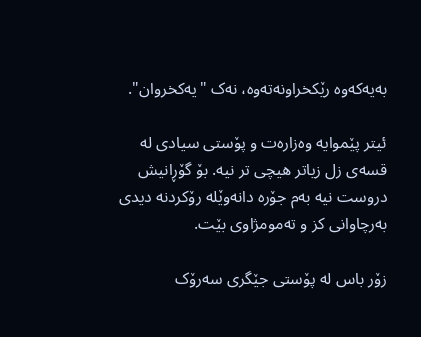به‌یه‌که‌وه‌ رێکخراونه‌ته‌وه‌، نه‌ک "یه‌کخروان".

ئیتر پێموایه‌ وه‌زاره‌ت و پۆستی سیادی له‌ قسه‌ی زل زیاتر هیچی تر نیه‌. بۆ گۆڕانیش دروست نیه‌ به‌م جۆره‌ دانه‌وێله‌ رۆکردنه‌ دیدی به‌رچاوانی کز و ته‌مومژاوی بێت.

زۆر باس له پۆستی جێگری سه‌رۆک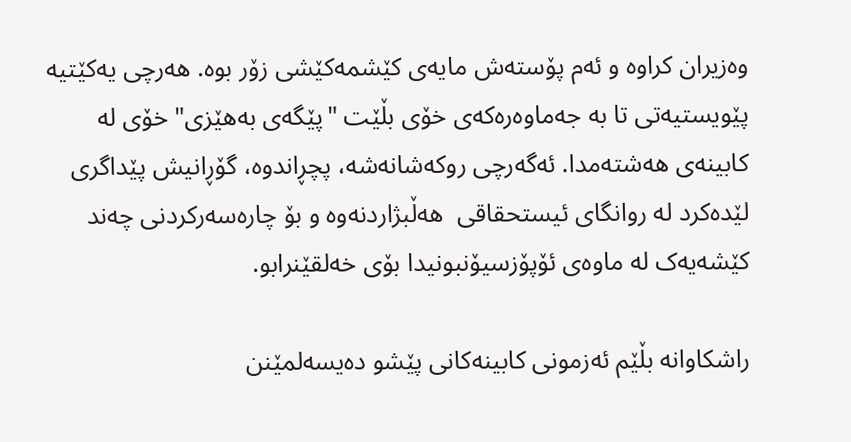وه‌زیران کراوه‌ و ئه‌م پۆسته‌ش مایه‌ی کێشمه‌کێشی زۆر بوه‌. هه‌رچی یه‌کێتیه‌ پێویستیه‌تی تا به‌ جه‌ماوه‌ره‌که‌ی خۆی بڵێت‌ "پێگه‌ی به‌هێزی" خۆی له‌ کابینه‌ی هه‌شته‌مدا. ئه‌گه‌رچی روکه‌شانه‌شه‌، پچڕاندوه‌، گۆڕانیش پێداگری لێده‌کرد له‌ روانگای ئیستحقاقی  هه‌ڵبژاردنه‌وه‌ و بۆ چاره‌سه‌رکردنی چه‌ند کێشه‌یه‌ک له‌ ما‌وه‌ی ئۆپۆزسیۆنبونیدا بۆی خه‌لقێنرابو‌.

راشکاوانه‌ بڵێم ئه‌زمونی کابینه‌کانی پێشو ده‌یسه‌لمێنن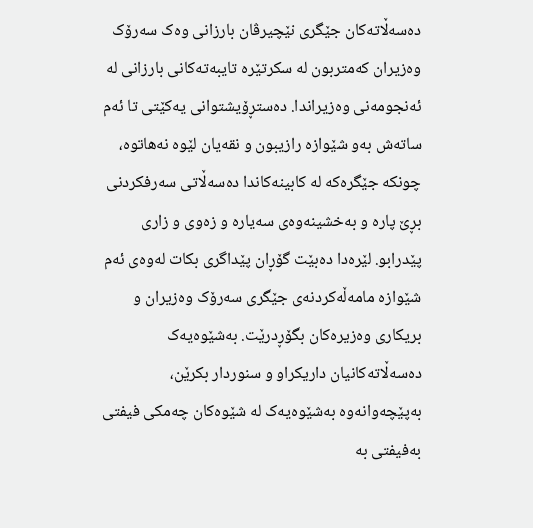ده‌سه‌ڵاته‌کان جێگری نێچیرڤان بارزانی وه‌ک سه‌رۆک وه‌زیران که‌متربون له‌ سکرتێره‌ تایبه‌ته‌کانی بارزانی له‌ ئه‌نجومه‌نی وه‌زیراندا. ده‌ستڕۆیشتوانی یه‌كێتی تا ئه‌م ساته‌ش به‌و شێوازه‌ رازیبون‌ و نقه‌یان لێوه‌ نه‌هاتوه،‌ چونکه‌ جێگره‌که‌ له‌ کابینه‌کاندا ده‌سه‌ڵاتی سه‌رفکردنی بڕێ پاره‌ و به‌خشینه‌وه‌ی سه‌یاره‌ و زه‌وی و زاری پێدرابو. لێره‌دا ده‌بێت گۆڕان پێداگری بکات له‌وه‌ی ئه‌م شێوازه‌ مامه‌ڵه‌کردنه‌ی جێگری سه‌رۆک وه‌زیران و بریکاری وه‌زیره‌کان بگۆڕدرێت. به‌شێوه‌یه‌ک ده‌سه‌ڵاته‌کانیان داریکراو و سنوردار بکرێن، به‌پێچه‌وانه‌وه‌ به‌شێوه‌یه‌ک له‌ شێوه‌کان چه‌مکی‌ فیفتی به‌فیفتی به‌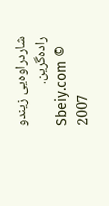شاردراوه‌یی زیندو‌ راده‌گرین.
Sbeiy.com © 2007